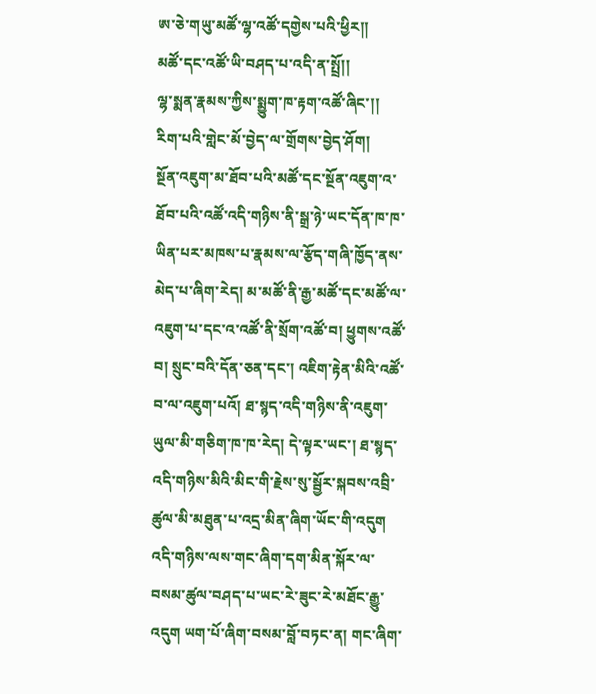ཨ་ཅེ་གཡུ་མཚོ་ལྷ་འཚོ་དགྱེས་པའི་ཕྱིར།།
མཚོ་དང་འཚོ་ཡི་བཤད་པ་འདི་ན་སྤྲོ།།
ལྷ་སྨན་རྣམས་ཀྱིས་སྨྱུག་ཁ་རྟག་འཚོ་ཞིང་།།
རིག་པའི་གླེང་མོ་བྱེད་ལ་གྲོགས་བྱེད་ཤོག།
སྔོན་འཇུག་མ་ཐོབ་པའི་མཚོ་དང་སྔོན་འཇུག་འ་ཐོབ་པའི་འཚོ་འདི་གཉིས་ནི་སྒྲ་ཉེ་ཡང་དོན་ཁ་ཁ་ཡིན་པར་མཁས་པ་རྣམས་ལ་རྩོད་གཞི་ཁྱོད་ནས་མེད་པ་ཞིག་རེད། མ་མཚོ་ནི་རྒྱ་མཚོ་དང་མཚོ་ལ་འཇུག་པ་དང་འ་འཚོ་ནི་སྲོག་འཚོ་བ། ཕྱུགས་འཚོ་བ། སྲུང་བའི་དོན་ཅན་དང་། འཇིག་རྟེན་མིའི་འཚོ་བ་ལ་འཇུག་པའོ། ཐ་སྙད་འདི་གཉིས་ནི་འཇུག་ཡུལ་མི་གཅིག་ཁ་ཁ་རེད། དེ་ལྟར་ཡང་། ཐ་སྙད་འདི་གཉིས་མིའི་མིང་གི་རྗེས་སུ་སྦྱོར་སྐབས་འབྲི་ཚུལ་མི་མཐུན་པ་འདྲ་མིན་ཞིག་ཡོང་གི་འདུག འདི་གཉིས་ལས་གང་ཞིག་དག་མིན་སྐོར་ལ་བསམ་ཚུལ་བཤད་པ་ཡང་རེ་ཟུང་རེ་མཐོང་རྒྱུ་འདུག ཡག་པོ་ཞིག་བསམ་བློ་བཏང་ན། གང་ཞིག་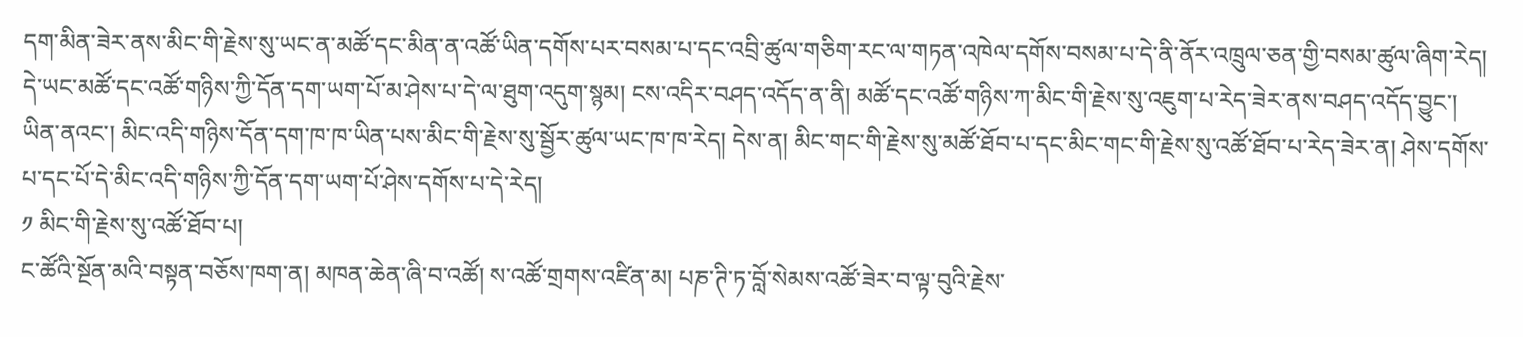དག་མིན་ཟེར་ནས་མིང་གི་རྗེས་སུ་ཡང་ན་མཚོ་དང་མིན་ན་འཚོ་ཡིན་དགོས་པར་བསམ་པ་དང་འབྲི་ཚུལ་གཅིག་རང་ལ་གཏན་འཁེལ་དགོས་བསམ་པ་དེ་ནི་ནོར་འཁྲུལ་ཅན་གྱི་བསམ་ཚུལ་ཞིག་རེད། དེ་ཡང་མཚོ་དང་འཚོ་གཉིས་ཀྱི་དོན་དག་ཡག་པོ་མ་ཤེས་པ་དེ་ལ་ཐུག་འདུག་སྙམ། ངས་འདིར་བཤད་འདོད་ན་ནི། མཚོ་དང་འཚོ་གཉིས་ཀ་མིང་གི་རྗེས་སུ་འཇུག་པ་རེད་ཟེར་ནས་བཤད་འདོད་བྱུང་། ཡིན་ནའང་། མིང་འདི་གཉིས་དོན་དག་ཁ་ཁ་ཡིན་པས་མིང་གི་རྗེས་སུ་སྦྱོར་ཚུལ་ཡང་ཁ་ཁ་རེད། དེས་ན། མིང་གང་གི་རྗེས་སུ་མཚོ་ཐོབ་པ་དང་མིང་གང་གི་རྗེས་སུ་འཚོ་ཐོབ་པ་རེད་ཟེར་ན། ཤེས་དགོས་པ་དང་པོ་དེ་མིང་འདི་གཉིས་ཀྱི་དོན་དག་ཡག་པོ་ཤེས་དགོས་པ་དེ་རེད།
༡ མིང་གི་རྗེས་སུ་འཚོ་ཐོབ་པ།
ང་ཚོའི་སྔོན་མའི་བསྟན་བཅོས་ཁག་ན། མཁན་ཆེན་ཞི་བ་འཚོ། ས་འཚོ་གྲགས་འཛིན་མ། པཎ་ཊི་ཏ་བློ་སེམས་འཚོ་ཟེར་བ་ལྟ་བུའི་རྗེས་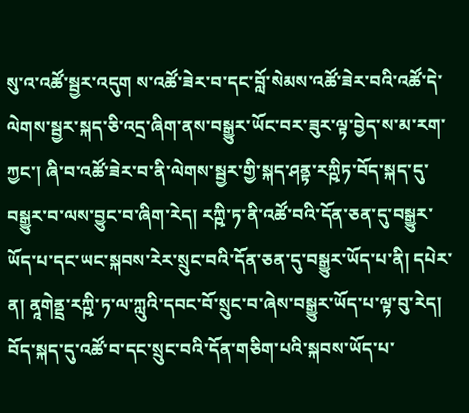སུ་འ་འཚོ་སྦྱར་འདུག ས་འཚོ་ཟེར་བ་དང་བློ་སེམས་འཚོ་ཟེར་བའི་འཚོ་དེ་ལེགས་སྦྱར་སྐད་ཅི་འདྲ་ཞིག་ནས་བསྒྱུར་ཡོང་བར་ཟུར་ལྟ་བྱེད་ས་མ་རག་ཀྱང་། ཞི་བ་འཚོ་ཟེར་བ་ནི་ལེགས་སྦྱར་གྱི་སྐད་ཤནྟ་རཀྵིཏ་བོད་སྐད་དུ་བསྒྱུར་བ་ལས་བྱུང་བ་ཞིག་རེད། རཀྵི་ཏ་ནི་འཚོ་བའི་དོན་ཅན་དུ་བསྒྱུར་ཡོད་པ་དང་ཡང་སྐབས་རེར་སྲུང་བའི་དོན་ཅན་དུ་བསྒྱུར་ཡོད་པ་ནི། དཔེར་ན། ནཱགེནྡྲ་རཀྵི་ཏ་ལ་ཀླུའི་དབང་བོ་སྲུང་བ་ཞེས་བསྒྱུར་ཡོད་པ་ལྟ་བུ་རེད། བོད་སྐད་དུ་འཚོ་བ་དང་སྲུང་བའི་དོན་གཅིག་པའི་སྐབས་ཡོད་པ་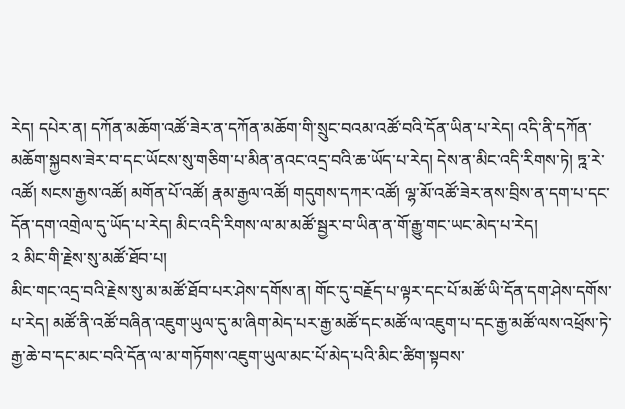རེད། དཔེར་ན། དཀོན་མཆོག་འཚོ་ཟེར་ན་དཀོན་མཆོག་གི་སྲུང་བའམ་འཚོ་བའི་དོན་ཡིན་པ་རེད། འདི་ནི་དཀོན་མཆོག་སྐྱབས་ཟེར་བ་དང་ཡོངས་སུ་གཅིག་པ་མིན་ནའང་འདྲ་བའི་ཆ་ཡོད་པ་རེད། དེས་ན་མིང་འདི་རིགས་ཏེ། ཏྰ་རེ་འཚོ། སངས་རྒྱས་འཚོ། མགོན་པོ་འཚོ། རྣམ་རྒྱལ་འཚོ། གདུགས་དཀར་འཚོ། ལྷ་མོ་འཚོ་ཟེར་ནས་བྲིས་ན་དག་པ་དང་དོན་དག་འགྲེལ་དུ་ཡོད་པ་རེད། མིང་འདི་རིགས་ལ་མ་མཚོ་སྦྱར་བ་ཡིན་ན་གོ་རྒྱུ་གང་ཡང་མེད་པ་རེད།
༢ མིང་གི་རྗེས་སུ་མཚོ་ཐོབ་པ།
མིང་གང་འདྲ་བའི་རྗེས་སུ་མ་མཚོ་ཐོབ་པར་ཤེས་དགོས་ན། གོང་དུ་བརྗོད་པ་ལྟར་དང་པོ་མཚོ་ཡི་དོན་དག་ཤེས་དགོས་པ་རེད། མཚོ་ནི་འཚོ་བཞིན་འཇུག་ཡུལ་དུ་མ་ཞིག་མེད་པར་རྒྱ་མཚོ་དང་མཚོ་ལ་འཇུག་པ་དང་རྒྱ་མཚོ་ལས་འཕྲོས་ཏེ་རྒྱ་ཆེ་བ་དང་མང་བའི་དོན་ལ་མ་གཏོགས་འཇུག་ཡུལ་མང་པོ་མེད་པའི་མིང་ཚིག་སྟབས་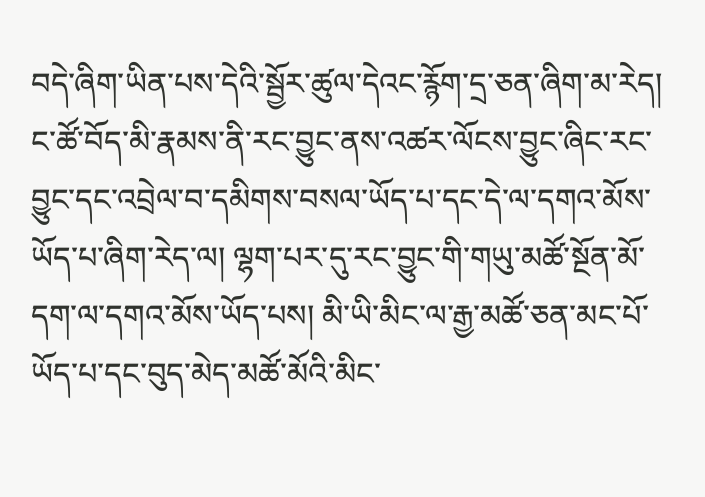བདེ་ཞིག་ཡིན་པས་དེའི་སྦྱོར་ཚུལ་དེའང་རྙོག་དྲ་ཅན་ཞིག་མ་རེད། ང་ཚོ་བོད་མི་རྣམས་ནི་རང་བྱུང་ནས་འཚར་ལོངས་བྱུང་ཞིང་རང་བྱུང་དང་འབྲེལ་བ་དམིགས་བསལ་ཡོད་པ་དང་དེ་ལ་དགའ་མོས་ཡོད་པ་ཞིག་རེད་ལ། ལྷག་པར་དུ་རང་བྱུང་གི་གཡུ་མཚོ་སྔོན་མོ་དག་ལ་དགའ་མོས་ཡོད་པས། མི་ཡི་མིང་ལ་རྒྱ་མཚོ་ཅན་མང་པོ་ཡོད་པ་དང་བུད་མེད་མཚོ་མོའི་མིང་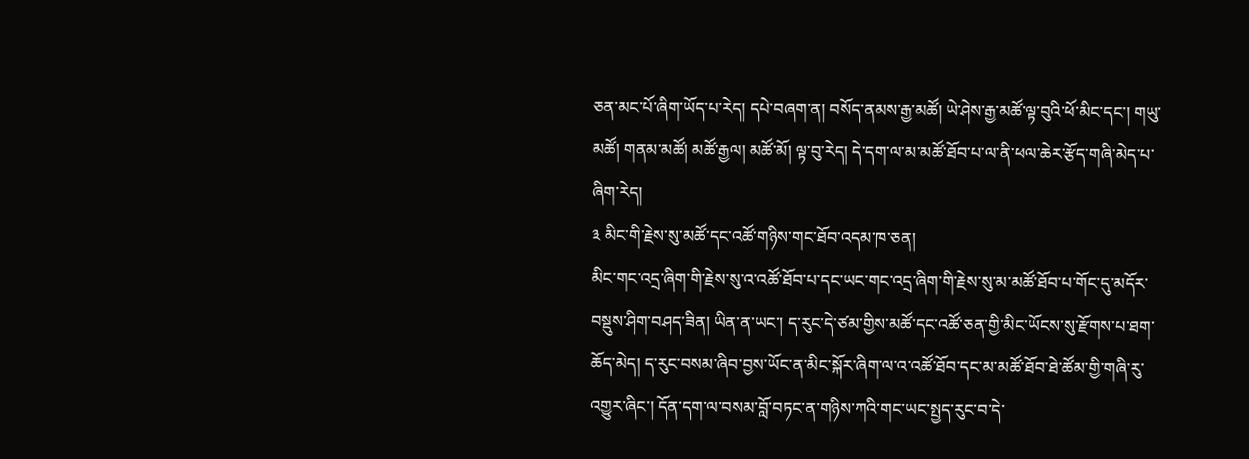ཅན་མང་པོ་ཞིག་ཡོད་པ་རེད། དཔེ་བཞག་ན། བསོད་ནམས་རྒྱ་མཚོ། ཡེ་ཤེས་རྒྱ་མཚོ་ལྟ་བུའི་ཕོ་མིང་དང་། གཡུ་མཚོ། གནམ་མཚོ། མཚོ་རྒྱལ། མཚོ་མོ། ལྟ་བུ་རེད། དེ་དག་ལ་མ་མཚོ་ཐོབ་པ་ལ་ནི་ཕལ་ཆེར་རྩོད་གཞི་མེད་པ་ཞིག་རེད།
༣ མིང་གི་རྗེས་སུ་མཚོ་དང་འཚོ་གཉིས་གང་ཐོབ་འདམ་ཁ་ཅན།
མིང་གང་འདྲ་ཞིག་གི་རྗེས་སུ་འ་འཚོ་ཐོབ་པ་དང་ཡང་གང་འདྲ་ཞིག་གི་རྗེས་སུ་མ་མཚོ་ཐོབ་པ་གོང་དུ་མདོར་བསྡུས་ཤིག་བཤད་ཟིན། ཡིན་ན་ཡང་། ད་རུང་དེ་ཙམ་གྱིས་མཚོ་དང་འཚོ་ཅན་གྱི་མིང་ཡོངས་སུ་རྫོགས་པ་ཐག་ཆོད་མེད། ད་རུང་བསམ་ཞིབ་བྱས་ཡོང་ན་མིང་སྐོར་ཞིག་ལ་འ་འཚོ་ཐོབ་དང་མ་མཚོ་ཐོབ་ཐེ་ཚོམ་གྱི་གཞི་རུ་འགྱུར་ཞིང་། དོན་དག་ལ་བསམ་བློ་བཏང་ན་གཉིས་ཀའི་གང་ཡང་སྤྱད་རུང་བ་དེ་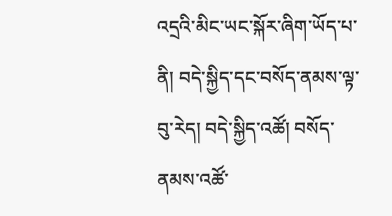འདྲའི་མིང་ཡང་སྐོར་ཞིག་ཡོད་པ་ནི། བདེ་སྐྱིད་དང་བསོད་ནམས་ལྟ་བུ་རེད། བདེ་སྐྱིད་འཚོ། བསོད་ནམས་འཚོ་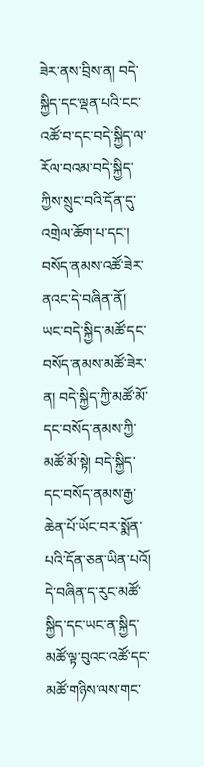ཟེར་ནས་བྲིས་ན། བདེ་སྐྱིད་དང་ལྡན་པའི་ངང་འཚོ་བ་དང་བདེ་སྐྱིད་ལ་རོལ་བའམ་བདེ་སྐྱིད་ཀྱིས་སྲུང་བའི་དོན་དུ་འགྲེལ་ཆོག་པ་དང་། བསོད་ནམས་འཚོ་ཟེར་ནའང་དེ་བཞིན་ནོ། ཡང་བདེ་སྐྱིད་མཚོ་དང་བསོད་ནམས་མཚོ་ཟེར་ན། བདེ་སྐྱིད་ཀྱི་མཚོ་མོ་དང་བསོད་ནམས་ཀྱི་མཚོ་མོ་སྟེ། བདེ་སྐྱིད་དང་བསོད་ནམས་རྒྱ་ཆེན་པོ་ཡོང་བར་སྨོན་པའི་དོན་ཅན་ཡིན་པའོ། དེ་བཞིན་ད་རུང་མཚོ་སྐྱིད་དང་ཡང་ན་སྐྱིད་མཚོ་ལྟ་བུའང་འཚོ་དང་མཚོ་གཉིས་ལས་གང་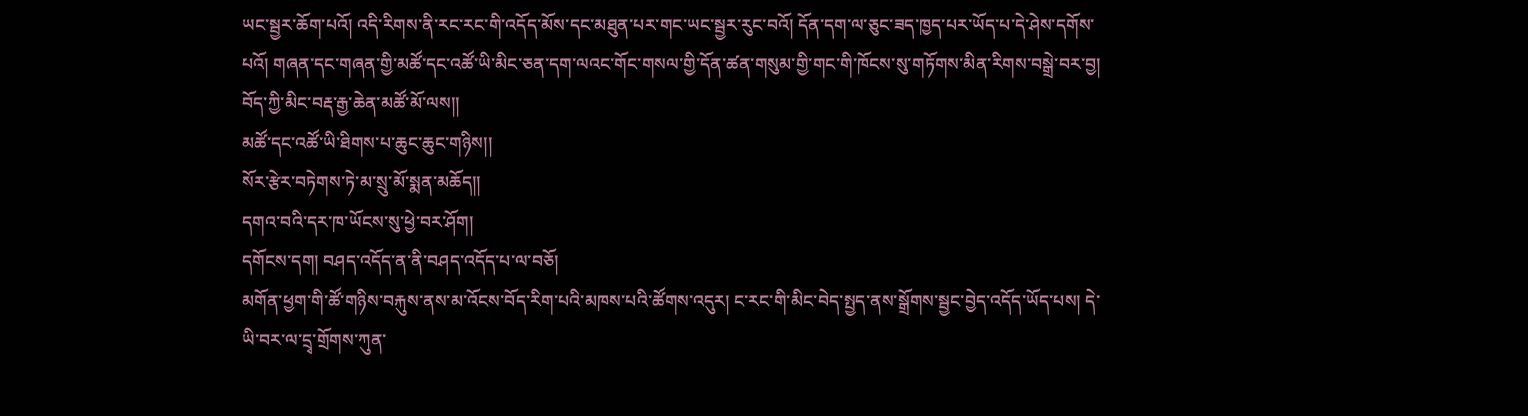ཡང་སྦྱར་ཆོག་པའོ། འདི་རིགས་ནི་རང་རང་གི་འདོད་མོས་དང་མཐུན་པར་གང་ཡང་སྦྱར་རུང་བའོ། དོན་དག་ལ་ཅུང་ཟད་ཁྱད་པར་ཡོད་པ་དེ་ཤེས་དགོས་པའོ། གཞན་དང་གཞན་གྱི་མཚོ་དང་འཚོ་ཡི་མིང་ཅན་དག་ལའང་གོང་གསལ་གྱི་དོན་ཚན་གསུམ་གྱི་གང་གི་ཁོངས་སུ་གཏོགས་མིན་རིགས་བསྒྲེ་བར་བྱ།
བོད་ཀྱི་མིང་བརྡ་རྒྱ་ཆེན་མཚོ་མོ་ལས།།
མཚོ་དང་འཚོ་ཡི་ཐིགས་པ་ཆུང་ཆུང་གཉིས།།
སོར་རྩེར་བཏེགས་ཏེ་མ་སྲུ་མོ་སྨན་མཆོད།།
དགའ་བའི་དར་ཁ་ཡོངས་སུ་ཕྱེ་བར་ཤོག།
དགོངས་དག། བཤད་འདོད་ན་ནི་བཤད་འདོད་པ་ལ་བཅོ།
མགོན་ཕྱག་གི་ཚོ་གཉིས་བརྐུས་ནས་མ་འོངས་བོད་རིག་པའི་མཁས་པའི་ཚོགས་འདུར། ང་རང་གི་མིང་བེད་སྤྱད་ནས་སྒྲོགས་སྦྱང་བྱེད་འདོད་ཡོད་པས། དེ་ཡི་བར་ལ་དྲྭ་གྲོགས་ཀུན་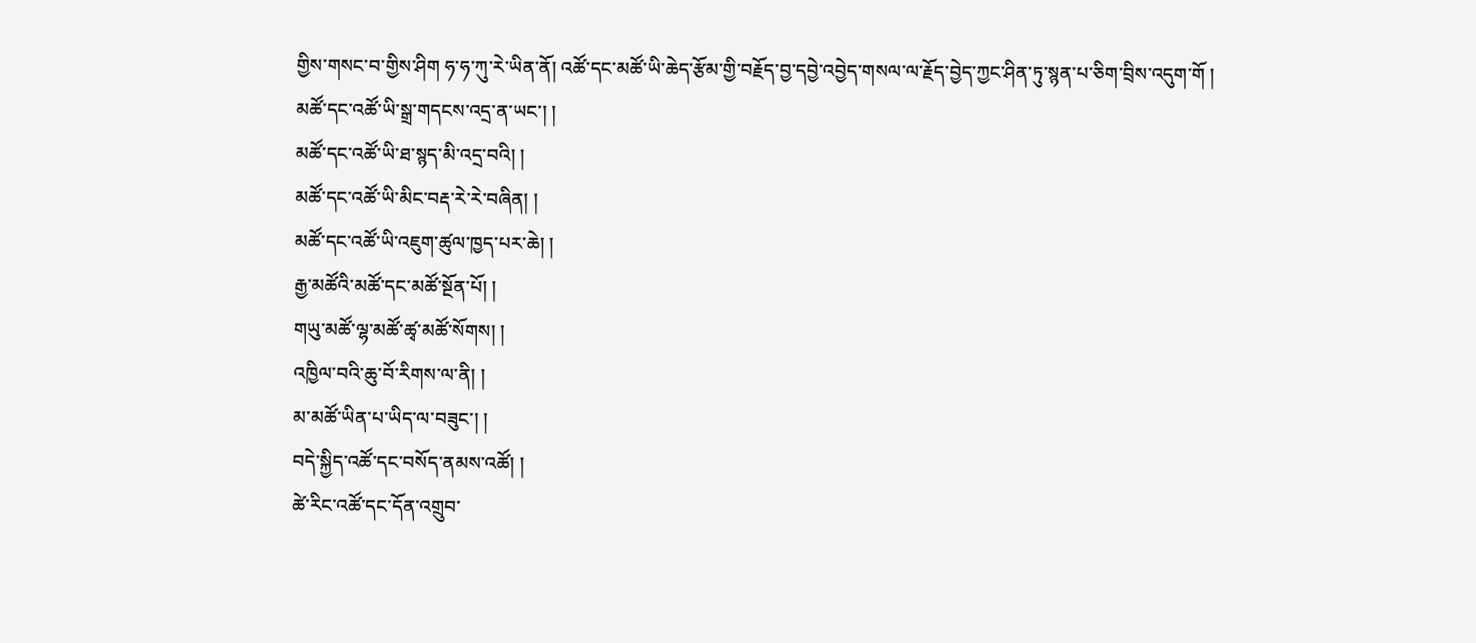གྱིས་གསང་བ་གྱིས་ཤིག ཧ་ཧ་ཀུ་རེ་ཡིན་ནོ། འཚོ་དང་མཚོ་ཡི་ཆེད་རྩོམ་གྱི་བརྗོད་བྱ་དབྱེ་འབྱེད་གསལ་ལ་རྗོད་བྱེད་ཀྱང་ཤིན་ཏུ་སྙན་པ་ཅིག་བྲིས་འདུག་གོ །
མཚོ་དང་འཚོ་ཡི་སྒྲ་གདངས་འདྲ་ན་ཡང་། །
མཚོ་དང་འཚོ་ཡི་ཐ་སྙད་མི་འདྲ་བའི། །
མཚོ་དང་འཚོ་ཡི་མིང་བརྡ་རེ་རེ་བཞིན། །
མཚོ་དང་འཚོ་ཡི་འཇུག་ཚུལ་ཁྱད་པར་ཆེ། །
རྒྱ་མཚོའི་མཚོ་དང་མཚོ་སྔོན་པོ། །
གཡུ་མཚོ་ལྷ་མཚོ་ཚྭ་མཚོ་སོགས། །
འཁྱིལ་བའི་ཆུ་བོ་རིགས་ལ་ནི། །
མ་མཚོ་ཡིན་པ་ཡིད་ལ་བཟུང་། །
བདེ་སྐྱིད་འཚོ་དང་བསོད་ནམས་འཚོ། །
ཚེ་རིང་འཚོ་དང་དོན་འགྲུབ་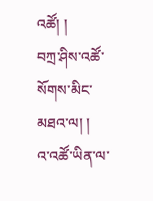འཚོ། །
བཀྲ་ཤིས་འཚོ་སོགས་མིང་མཐའ་ལ། །
འ་འཚོ་ཡིན་ལ་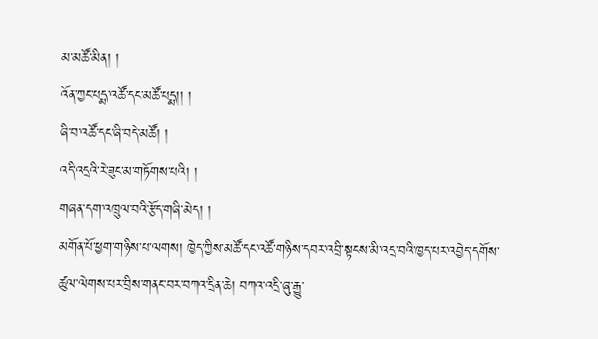མ་མཚོ་མིན། །
འོན་ཀྱང་པདྨ་འཚོ་དང་མཚོ་པདྨ།། །
ཞི་བ་འཚོ་དང་ཞི་བདེ་མཚོ། །
འདི་འདྲའི་རེ་ཟུང་མ་གཏོགས་པའི། །
གཞན་དག་འཁྲུལ་བའི་རྩོད་གཞི་མེད། །
མགོན་པོ་ཕྱག་གཉིས་པ་ལགས། ཁྱེད་ཀྱིས་མཚོ་དང་འཚོ་གཉིས་དབར་འབྲི་སྟངས་མི་འདྲ་བའི་ཁྱད་པར་འབྱེད་དགོས་ཚུལ་ལེགས་པར་བྲིས་གནང་བར་བཀའ་དྲིན་ཆེ། བཀའ་འདྲི་ཞུ་རྒྱུ་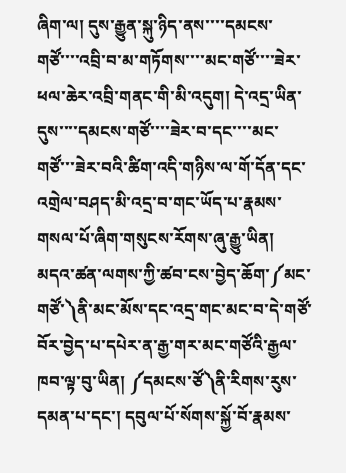ཞིག་ལ། དུས་རྒྱུན་སྐུ་ཉིད་ནས་་་་དམངས་གཙོ་་་་འབྲི་བ་མ་གཏོགས་་་་མང་གཙོ་་་་ཟེར་ཕལ་ཆེར་འབྲི་གནང་གི་མི་འདུག། དེ་འདྲ་ཡིན་དུས་་་་དམངས་གཙོ་་་་ཟེར་བ་དང་་་་མང་གཙོ་་་ཟེར་བའི་ཚིག་འདི་གཉིས་ལ་གོ་དོན་དང་འགྲེལ་བཤད་མི་འདྲ་བ་གང་ཡོད་པ་རྣམས་གསལ་པོ་ཞིག་གསུངས་རོགས་ཞུ་རྒྱུ་ཡིན།
མདའ་ཚན་ལགས་ཀྱི་ཚབ་ངས་བྱེད་ཆོག་༼མང་གཙོ་༽ནི་མང་མོས་དང་འདྲ་གང་མང་བ་དེ་གཙོ་བོར་བྱེད་པ་དཔེར་ན་རྒྱ་གར་མང་གཙོའི་རྒྱལ་ཁབ་ལྟ་བུ་ཡིན། ༼དམངས་ཙོ༽ནི་རིགས་རུས་དམན་པ་དང་། དབུལ་པོ་སོགས་སྐྱོ་བོ་རྣམས་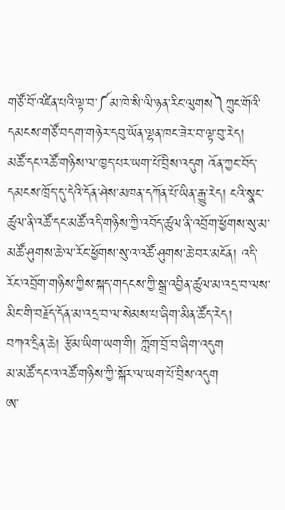གཙོ་བོ་འཛིན་པའི་ལྟ་བ་༼མ་ཁེ་སི་ལི་ཉན་རིང་ལུགས༽ཀྲུང་གོའི་དམངས་གཙོ་བདག་གཉེར་དབུ་ཡོན་ལྷན་ཁང་ཟེར་བ་ལྟ་བུ་རེད།
མཚོ་དང་འཚོ་གཉིས་ལ་ཁྱད་པར་ཡག་པོ་བྲིས་འདུག འོན་ཀྱང་བོད་དམངས་ཁྲོད་དུ་དེའི་དོན་ཤེས་མཁན་དཀོན་པོ་ཡིན་རྒྱུ་རེད། ངའི་སྣང་ཚུལ་ནི་འཚོ་དང་མཚོ་འདི་གཉིས་ཀྱི་འབོད་ཚུལ་ནི་འབྲོག་ཕྱོགས་སུ་མ་མཚོ་ཤུགས་ཆེ་ལ་རོང་ཕྱོགས་སུ་འ་འཚོ་ཤུགས་ཆེ་བར་མངོན། འདི་རོང་འབྲོག་གཉིས་ཀྱིས་སྐད་གདངས་ཀྱི་སྒྲ་འབྱིན་ཚུལ་མ་འདྲ་བ་ལས་མིང་གི་བརྗོད་དོན་མ་འདྲ་བ་ལ་སེམས་པ་ཞིག་མིན་ཚོད་རེད།
བཀའ་དྲིན་ཆེ། རྩོམ་ཡིག་ཡག་གི། ཀློག་བྲོ་བ་ཞིག་འདུག
མ་མཚོ་དང་འ་འཚོ་གཉིས་ཀྱི་སྐོར་ལ་ཡག་པོ་བྲིས་འདུག
ཨ་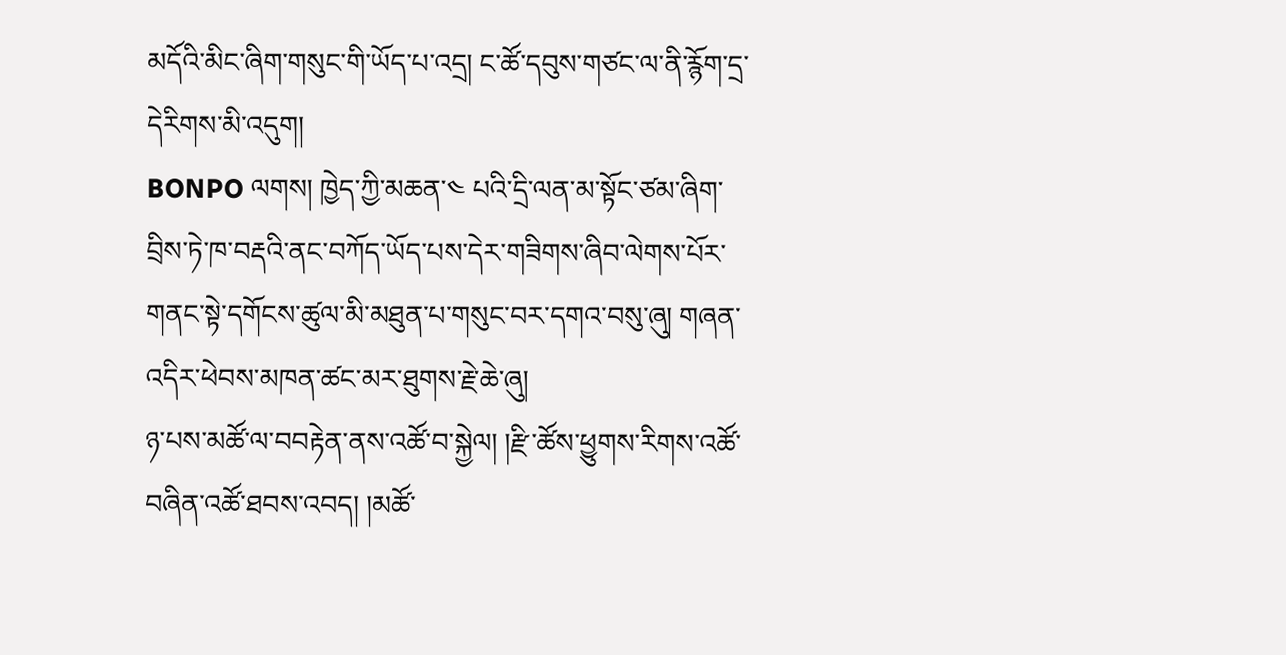མདོའི་མིང་ཞིག་གསུང་གི་ཡོད་པ་འདྲ། ང་ཚོ་དབུས་གཙང་ལ་ནི་རྙོག་དྲ་དེརིགས་མི་འདུག།
BONPO ལགས། ཁྱེད་ཀྱི་མཆན་༤ པའི་དྲི་ལན་མ་སྟོང་ཙམ་ཞིག་བྲིས་ཏེ་ཁ་བརྡའི་ནང་བཀོད་ཡོད་པས་དེར་གཟིགས་ཞིབ་ལེགས་པོར་གནང་སྟེ་དགོངས་ཚུལ་མི་མཐུན་པ་གསུང་བར་དགའ་བསུ་ཞུ། གཞན་འདིར་ཕེབས་མཁན་ཚང་མར་ཐུགས་རྗེ་ཆེ་ཞུ།
ཉ་པས་མཚོ་ལ་བབརྟེན་ནས་འཚོ་བ་སྐྱེལ། །རྫི་ཚོས་ཕྱུགས་རིགས་འཚོ་བཞིན་འཚོ་ཐབས་འབད། །མཚོ་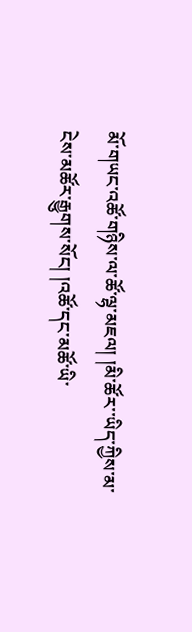མོ་གཡང་འཚོ་གཉིས་ལ་ཚོ་ལྷ་མཇལ། །མི་ཚོར་་ཡིད་ཀྱིས་མ་ངེས་མཚོར་རྒྱུགས་སོང། །འཚོ་དང་མཚོ་ཡི་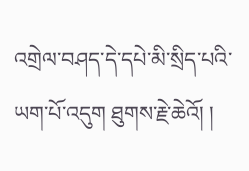འགྲེལ་བཤད་དེ་དཔེ་མི་སྲིད་པའི་ཡག་པོ་འདུག ཐུགས་རྗེ་ཆེའོ། །